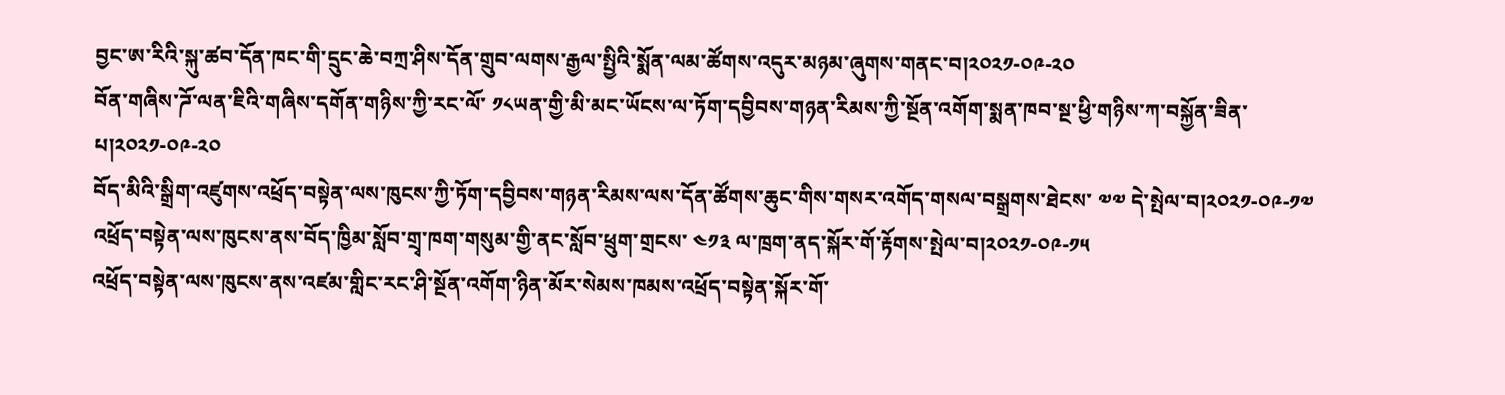བྱང་ཨ་རིའི་སྐུ་ཚབ་དོན་ཁང་གི་དྲུང་ཆེ་བཀྲ་ཤིས་དོན་གྲུབ་ལགས་རྒྱལ་སྤྱིའི་སྨོན་ལམ་ཚོགས་འདུར་མཉམ་ཞུགས་གནང་བ།༢༠༢༡-༠༩-༢༠
བོན་གཞིས་ཌོ་ལན་ཇིའི་གཞིས་དགོན་གཉིས་ཀྱི་རང་ལོ་ ༡༨ཡན་གྱི་མི་མང་ཡོངས་ལ་ཏོག་དབྱིབས་གཉན་རིམས་ཀྱི་སྔོན་འགོག་སྨན་ཁབ་སྔ་ཕྱི་གཉིས་ཀ་བསྐྱོན་ཟིན་པ།༢༠༢༡-༠༩-༢༠
བོད་མིའི་སྒྲིག་འཛུགས་འཕྲོད་བསྟེན་ལས་ཁུངས་ཀྱི་ཏོག་དབྱིབས་གཉན་རིམས་ལས་དོན་ཚོགས་ཆུང་གིས་གསར་འགོད་གསལ་བསྒྲགས་ཐེངས་ ༧༧ དེ་སྤེལ་བ།༢༠༢༡-༠༩-༡༧
འཕྲོད་བསྟེན་ལས་ཁུངས་ནས་བོད་ཁྱིམ་སློབ་གྲྭ་ཁག་གསུམ་གྱི་ནང་སློབ་ཕྲུག་གྲངས་ ༤༡༣ ལ་ཁྲག་ནད་སྐོར་གོ་རྟོགས་སྤེལ་བ།༢༠༢༡-༠༩-༡༥
འཕྲོད་བསྟེན་ལས་ཁུངས་ནས་འཛམ་གླིང་རང་ཤི་སྔོན་འགོག་ཉིན་མོར་སེམས་ཁམས་འཕྲོད་བསྟེན་སྐོར་གོ་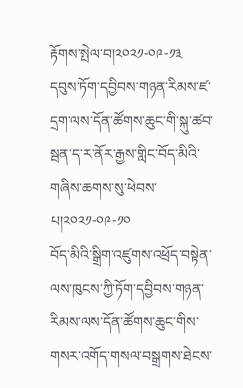རྟོགས་སྤེལ་བ།༢༠༢༡-༠༩-༡༣
དབུས་ཏོག་དབྱིབས་གཉན་རིམས་ཛ་དྲག་ལས་དོན་ཚོགས་ཆུང་གི་སྐུ་ཚབ་སྦན་ད་ར་ནོར་རྒྱས་གླིང་བོད་མིའི་གཞིས་ཆགས་སུ་ཕེབས་པ།༢༠༢༡-༠༩-༡༠
བོད་མིའི་སྒྲིག་འཛུགས་འཕྲོད་བསྟེན་ལས་ཁུངས་ཀྱི་ཏོག་དབྱིབས་གཉན་རིམས་ལས་དོན་ཚོགས་ཆུང་གིས་གསར་འགོད་གསལ་བསྒྲགས་ཐེངས་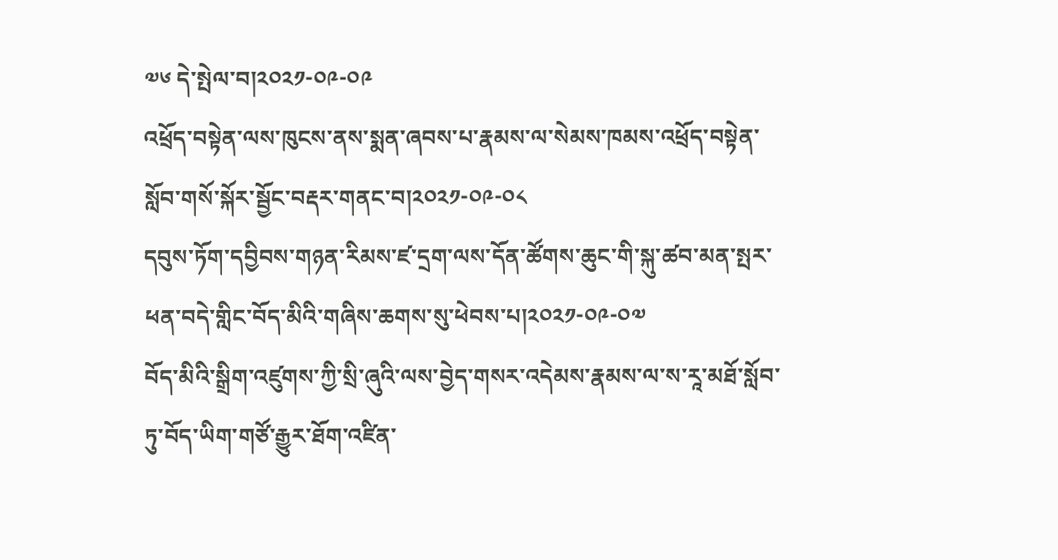༧༦ དེ་སྤེལ་བ།༢༠༢༡-༠༩-༠༩
འཕྲོད་བསྟེན་ལས་ཁུངས་ནས་སྨན་ཞབས་པ་རྣམས་ལ་སེམས་ཁམས་འཕྲོད་བསྟེན་སློབ་གསོ་སྐོར་སྦྱོང་བརྡར་གནང་བ།༢༠༢༡-༠༩-༠༨
དབུས་ཏོག་དབྱིབས་གཉན་རིམས་ཛ་དྲག་ལས་དོན་ཚོགས་ཆུང་གི་སྐུ་ཚབ་མན་སྤར་ཕན་བདེ་གླིང་བོད་མིའི་གཞིས་ཆགས་སུ་ཕེབས་པ།༢༠༢༡-༠༩-༠༧
བོད་མིའི་སྒྲིག་འཛུགས་ཀྱི་སྲི་ཞུའི་ལས་བྱེད་གསར་འདེམས་རྣམས་ལ་ས་རཱ་མཐོ་སློབ་ཏུ་བོད་ཡིག་གཙོ་རྒྱུར་ཐོག་འཛིན་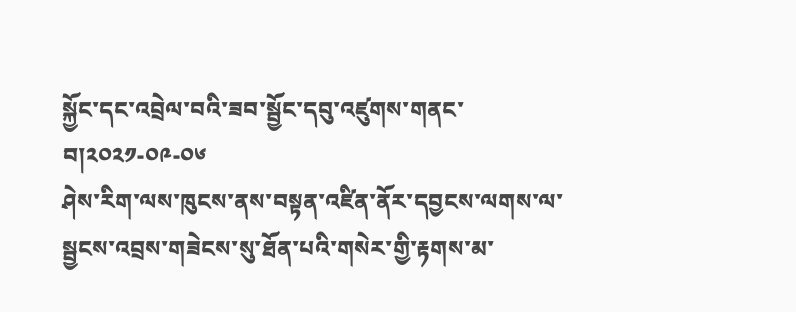སྐྱོང་དང་འབྲེལ་བའི་ཟབ་སྦྱོང་དབུ་འཛུགས་གནང་བ།༢༠༢༡-༠༩-༠༦
ཤེས་རིག་ལས་ཁུངས་ནས་བསྟན་འཛིན་ནོར་དབྱངས་ལགས་ལ་སྦྱངས་འབྲས་གཟེངས་སུ་ཐོན་པའི་གསེར་གྱི་རྟགས་མ་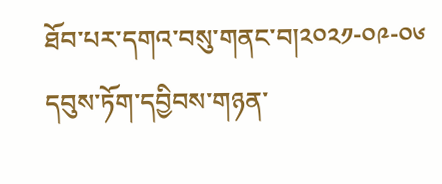ཐོབ་པར་དགའ་བསུ་གནང་བ།༢༠༢༡-༠༩-༠༦
དབུས་ཏོག་དབྱིབས་གཉན་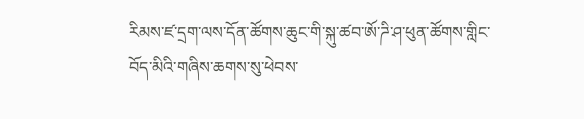རིམས་ཛ་དྲག་ལས་དོན་ཚོགས་ཆུང་གི་སྐུ་ཚབ་ཨོ་ཌི་ཤ་ཕུན་ཚོགས་གླིང་བོད་མིའི་གཞིས་ཆགས་སུ་ཕེབས་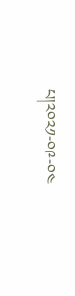པ།༢༠༢༡-༠༩-༠༤